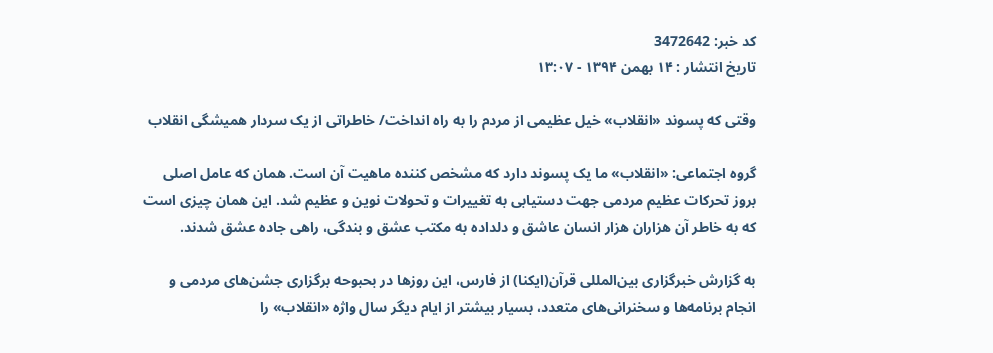کد خبر: 3472642
تاریخ انتشار : ۱۴ بهمن ۱۳۹۴ - ۱۳:۰۷

وقتی که پسوند «انقلاب» خیل عظیمی از مردم را به راه انداخت/ خاطراتی از یک سردار همیشگی انقلاب

گروه اجتماعی: «انقلاب» ما یک پسوند دارد که مشخص کننده ماهیت آن است. همان که عامل اصلی بروز تحرکات عظیم مردمی جهت دستیابی به تغییرات و تحولات نوین و عظیم شد. این همان چیزی است که به خاطر آن هزاران هزار انسان‌ عاشق و دلداده به مکتب عشق و بندگی، راهی جاده عشق شدند.

به گزارش خبرگزاری بین‌المللی قرآن(ایکنا) از فارس، این روزها در بحبوحه برگزاری جشن‌های مردمی و انجام برنامه‌ها و سخنرانی‌های متعدد، بسیار بیشتر از ایام دیگر سال واژه «انقلاب» را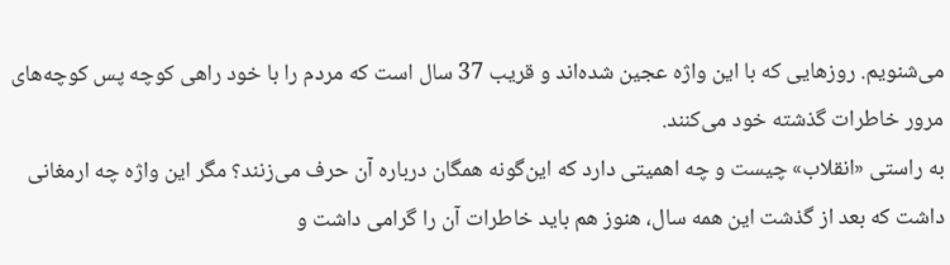می‌شنویم. روزهایی که با این واژه عجین شده‌اند و قریب 37 سال است که مردم را با خود راهی کوچه پس کوچه‌های مرور خاطرات گذشته خود می‌کنند.
به راستی «انقلاب» چیست و چه اهمیتی دارد که این‌گونه همگان درباره آن حرف می‌زنند؟ مگر این واژه چه ارمغانی داشت که بعد از گذشت این همه سال، هنوز هم باید خاطرات آن را گرامی داشت و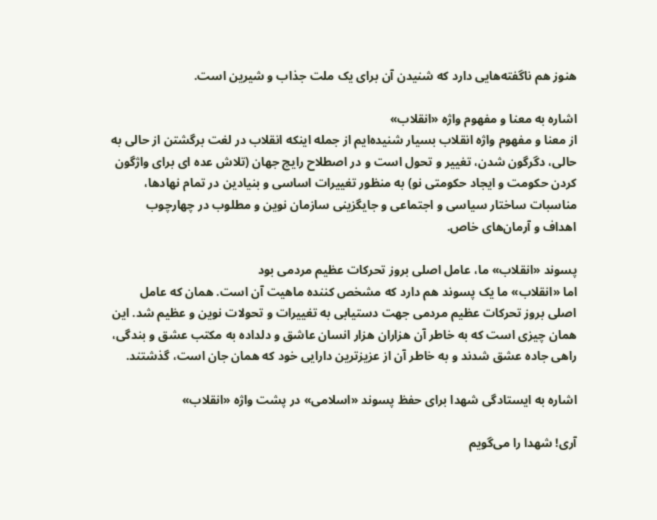هنوز هم ناگفته‌هایی دارد که شنیدن آن برای یک ملت جذاب و شیرین است.

اشاره به معنا و مفهوم واژه «انقلاب»
از معنا و مفهوم واژه انقلاب بسیار شنیده‌ایم از جمله اینکه انقلاب در لغت برگشتن از حالی به حالی، دگرگون شدن، تغییر و تحول است و در اصطلاح رایج جهان (تلاش عده ای برای واژگون کردن حکومت و ایجاد حکومتی نو) به منظور تغییرات اساسی و بنیادین در تمام نهادها، مناسبات ساختار سیاسی و اجتماعی و جایگزینی سازمان نوین و مطلوب در چهارچوب اهداف و آرمان‌های خاص.

پسوند «انقلاب» ما، عامل اصلی بروز تحرکات عظیم مردمی بود
اما «انقلاب» ما یک پسوند هم دارد که مشخص کننده ماهیت آن است. همان که عامل اصلی بروز تحرکات عظیم مردمی جهت دستیابی به تغییرات و تحولات نوین و عظیم شد. این همان چیزی است که به خاطر آن هزاران هزار انسان‌ عاشق و دلداده به مکتب عشق و بندگی، راهی جاده عشق شدند و به خاطر آن از عزیزترین دارایی خود که همان جان است، گذشتند.

اشاره به ایستادگی شهدا برای حفظ پسوند «اسلامی» در پشت واژه «انقلاب»

آری! شهدا را می‌گویم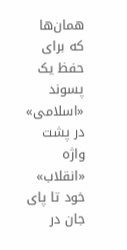همان‌ها که برای حفظ یک پسوند «اسلامی» در پشت واژه «انقلاب» خود تا پای جان در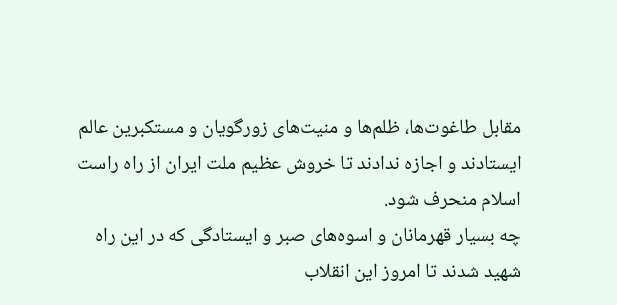مقابل طاغوت‌ها، ظلم‌ها و منیت‌های زورگویان و مستکبرین عالم ایستادند و اجازه ندادند تا خروش عظیم ملت ایران از راه راست اسلام منحرف شود.
چه بسیار قهرمانان و اسوه‌های صبر و ایستادگی که در این راه شهید شدند تا امروز این انقلاب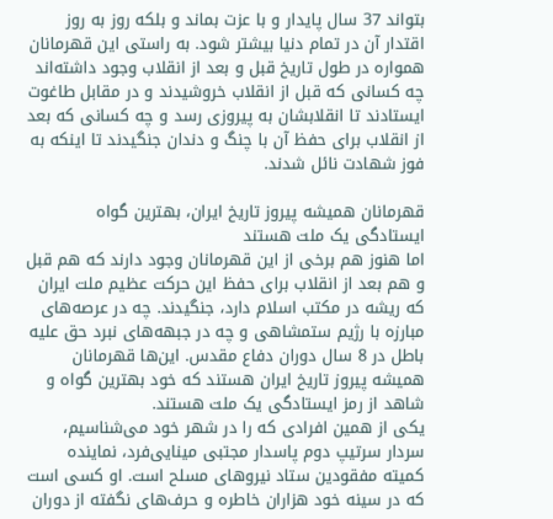بتواند 37 سال پایدار و با عزت بماند و بلکه روز به روز اقتدار آن در تمام دنیا بیشتر شود. به راستی این قهرمانان همواره در طول تاریخ قبل و بعد از انقلاب وجود داشته‌اند چه کسانی که قبل از انقلاب خروشیدند و در مقابل طاغوت ایستادند تا انقلابشان به پیروزی رسد و چه کسانی که بعد از انقلاب برای حفظ آن با چنگ و دندان جنگیدند تا اینکه به فوز شهادت نائل شدند.

قهرمانان همیشه پیروز تاریخ ایران، بهترین گواه ایستادگی یک ملت هستند
اما هنوز هم برخی از این قهرمانان وجود دارند که هم قبل و هم بعد از انقلاب برای حفظ این حرکت عظیم ملت ایران که ریشه در مکتب اسلام دارد، جنگیدند. چه در عرصه‌های مبارزه با رژیم ستمشاهی و چه در جبهه‌های نبرد حق علیه باطل در 8 سال دوران دفاع مقدس. این‌ها قهرمانان همیشه پیروز تاریخ ایران هستند که خود بهترین گواه و شاهد از رمز ایستادگی یک ملت هستند.
یکی از همین افرادی که را در شهر خود می‌شناسیم، سردار سرتیپ دوم پاسدار مجتبی‌ مینایی‌فرد، نماینده کمیته مفقودین ستاد نیروهای مسلح است. او کسی است که در سینه خود هزاران خاطره و حرف‌های نگفته از دوران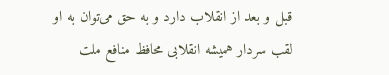قبل و بعد از انقلاب دارد و به حق می‌توان به او لقب سردار همیشه انقلابی محافظ منافع ملت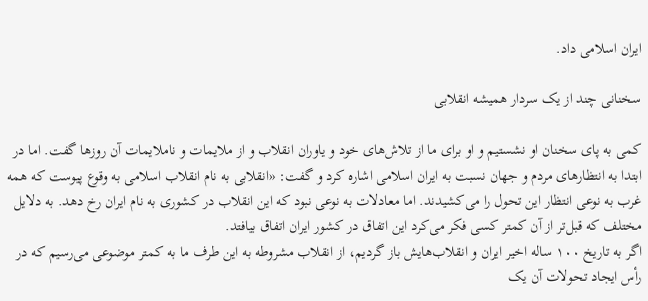ایران اسلامی داد.

سخنانی چند از یک سردار همیشه انقلابی

کمی به پای سخنان او نشستیم و او برای ما از تلاش‌های خود و یاوران انقلاب و از ملایمات و ناملایمات آن روزها گفت. اما در ابتدا به انتظارهای مردم و جهان نسبت به ایران اسلامی اشاره کرد و گفت: «انقلابی به نام انقلاب اسلامی به وقوع پیوست که همه غرب به نوعی انتظار این تحول را می‌کشیدند. اما معادلات به نوعی نبود که این انقلاب در کشوری به نام ایران رخ دهد. به دلایل مختلف که قبل‌تر از آن کمتر کسی فکر می‌کرد این اتفاق در کشور ایران اتفاق بیافتد.
اگر به تاریخ ۱۰۰ ساله اخیر ایران و انقلاب‌هایش باز گردیم، از انقلاب مشروطه به این طرف ما به کمتر موضوعی می‌رسیم که در رأس ایجاد تحولات آن یک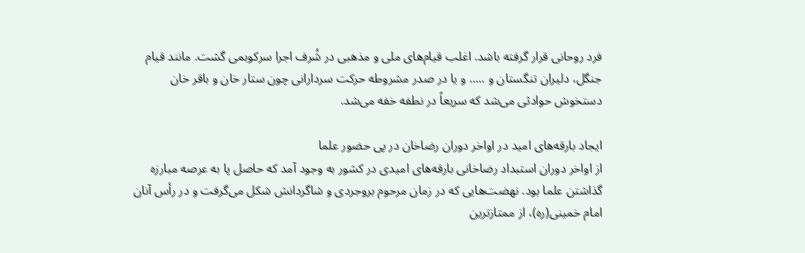فرد روحانی قرار گرفته باشد. اغلب قیام‌های ملی و مذهبی در شُرف اجرا سرکوبمی گشت. مانند قیام جنگل، دلیران تنگستان و ..... و یا در صدر مشروطه حرکت سردارانی چون ستار خان و باقر خان دستخوش حوادثی می‌شد که سریعاً در نطفه خفه می‌شد.

ایجاد بارقه‌های امید در اواخر دوران رضاخان در پی حضور علما
از اواخر دوران استبداد رضاخانی بارقه‌های امیدی در کشور به وجود آمد که حاصل پا به عرصه مبارزه گذاشتن علما بود. نهضت‌هایی که در زمان مرحوم بروجردی و شاگردانش شکل می‌گرفت و در رأس آنان امام خمینی(ره)، از ممتازترین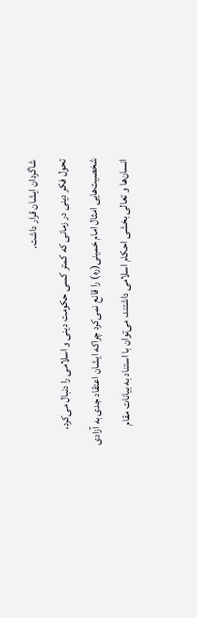شاگردان ایشان قرار داشت.
تحول فکر دینی در زمانی که کمتر کسی حکومت دینی و اسلامی را دنبال می‌کرد، شخصیت‌هایی امثال امام خمینی(ره) را قانع نمی‌کرد چراکه ایشان اعتقاد جدی به آزادی انسان‌ها و تعالی بخشی احکام اسلامی داشتند، می‌توان با استناد به بیانات مقام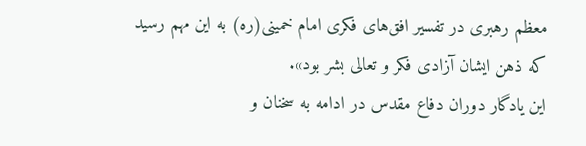معظم رهبری در تفسیر افق‌های فکری امام خمینی(ره) به این مهم رسید که ذهن ایشان آزادی فکر و تعالی بشر بود».
این یادگار دوران دفاع مقدس در ادامه به سخنان و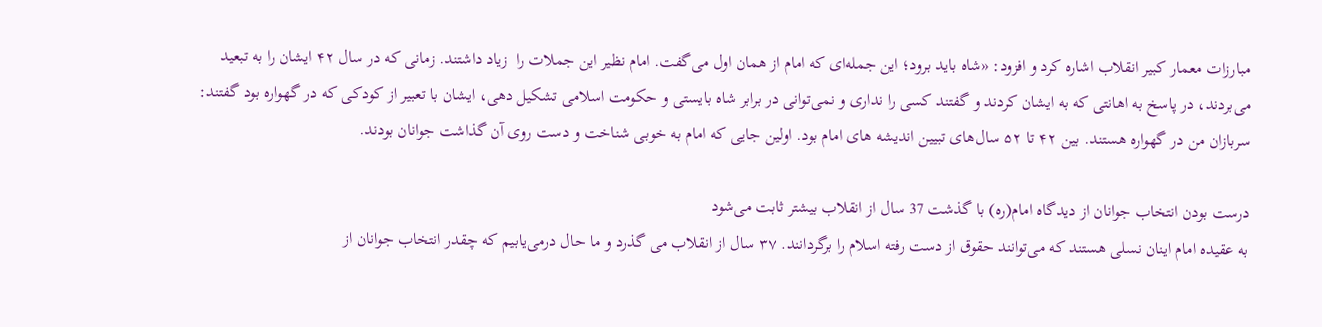مبارزات معمار کبیر انقلاب اشاره کرد و افزود: «شاه باید برود؛ این جمله‌ای که امام از همان اول می‌گفت. امام نظیر این جملات را  زیاد داشتند. زمانی که در سال ۴۲ ایشان را به تبعید می‌بردند، در پاسخ به اهانتی که به ایشان کردند و گفتند کسی را نداری و نمی‌توانی در برابر شاه بایستی و حکومت اسلامی تشکیل دهی، ایشان با تعبیر از کودکی که در گهواره بود گفتند: سربازان من در گهواره هستند. بین ۴۲ تا ۵۲ سال‌های تبیین اندیشه های امام بود. اولین جایی که امام به خوبی شناخت و دست روی آن گذاشت جوانان بودند.

درست بودن انتخاب جوانان از دیدگاه امام(ره) با گذشت 37 سال از انقلاب بیشتر ثابت می‌شود
به عقیده امام اینان نسلی هستند که می‌توانند حقوق از دست رفته اسلام را برگردانند. ۳۷ سال از انقلاب می گذرد و ما حال درمی‌یابیم که چقدر انتخاب جوانان از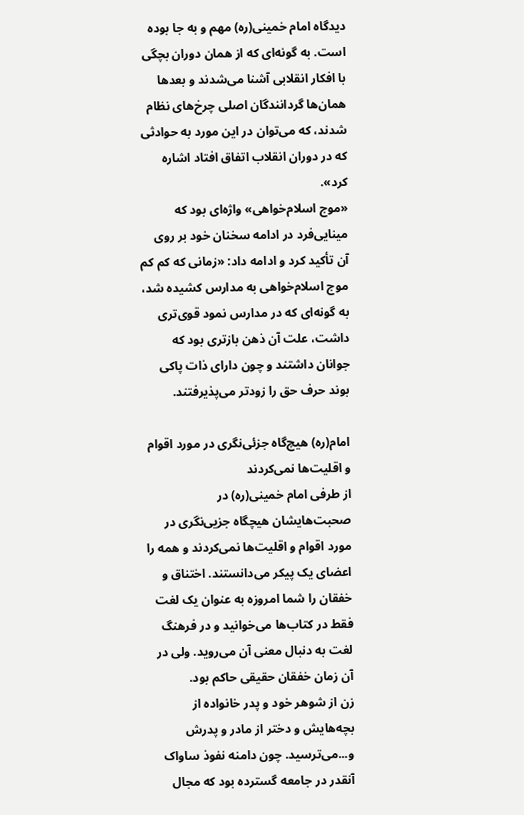دیدگاه امام خمینی(ره) مهم و به جا بوده است. به گونه‌ای که از همان دوران بچگی با افکار انقلابی آشنا می‌شدند و بعدها همان‌ها گردانندگان اصلی چرخ‌های نظام شدند، که می‌توان در این مورد به حوادثی که در دوران انقلاب اتفاق افتاد اشاره کرد».
«موج اسلام‌خواهی» واژه‌ای بود که مینایی‌فرد در ادامه سخنان خود بر روی آن تأکید کرد و ادامه داد: «زمانی که کم کم موج اسلام‌خواهی به مدارس کشیده شد، به گونه‌ای که در مدارس نمود قوی‌تری داشت، علت آن ذهن بازتری بود که جوانان داشتند و چون دارای ذات پاکی بوند حرف حق را زودتر می‌پذیرفتند.

امام(ره) هیچ‌گاه جزئی‌نگری در مورد اقوام و اقلیت‌ها نمی‌کردند
از طرفی امام خمینی(ره) در صحبت‌هایشان هیچگاه جزیی‌نگری در مورد اقوام و اقلیت‌ها نمی‌کردند و همه را اعضای یک پیکر می‌دانستند. اختناق و خفقان را شما امروزه به عنوان یک لغت فقط در کتاب‌ها می‌خوانید و در فرهنگ لغت به دنبال معنی آن می‌روید. ولی در آن زمان خفقان حقیقی حاکم بود.
زن از شوهر خود و پدر خانواده از بچه‌هایش و دختر از مادر و پدرش و...می‌ترسید. چون دامنه نفوذ ساواک آنقدر در جامعه گسترده بود که مجال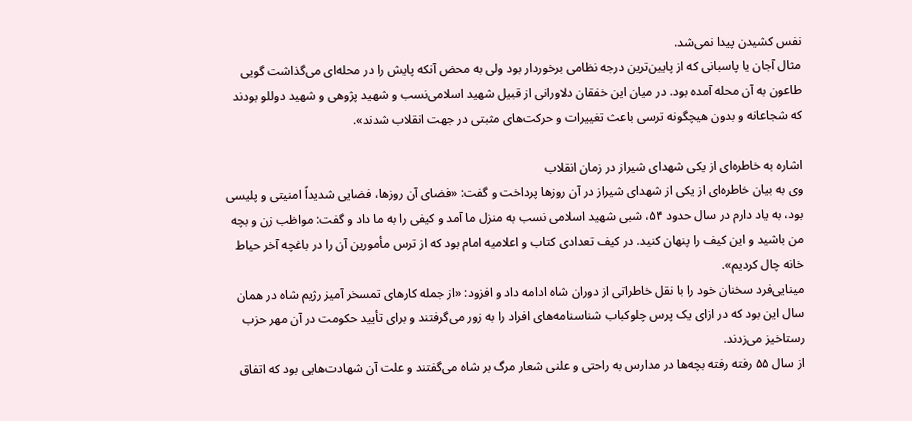نفس کشیدن پیدا نمی‌شد.
مثال آجان یا پاسبانی که از پایین‌ترین درجه نظامی برخوردار بود ولی به محض آنکه پایش را در محله‌ای می‌گذاشت گویی طاعون به آن محله آمده بود. در میان این خفقان دلاورانی از قبیل شهید اسلامی‌نسب و شهید پژوهی و شهید دوللو بودند که شجاعانه و بدون هیچگونه ترسی باعث تغییرات و حرکت‌های مثبتی در جهت انقلاب شدند».

اشاره به خاطره‌ای از یکی شهدای شیراز در زمان انقلاب
وی به بیان خاطره‌ای از یکی از شهدای شیراز در آن روزها پرداخت و گفت: «فضای آن روزها، فضایی شدیداً امنیتی و پلیسی بود، به یاد دارم در سال حدود ۵۴، شبی شهید اسلامی نسب به منزل ما آمد و کیفی را به ما داد و گفت: مواظب زن و بچه من باشید و این کیف را پنهان کنید. در کیف تعدادی کتاب و اعلامیه امام بود که از ترس مأمورین آن را در باغچه آخر حیاط خانه چال کردیم».
مینایی‌فرد سخنان خود را با نقل خاطراتی از دوران شاه ادامه داد و افزود: «از جمله کارهای تمسخر آمیز رژیم شاه در همان سال این بود که در ازای یک پرس چلوکباب شناسنامه‌های افراد را به زور می‌گرفتند و برای تأیید حکومت در آن مهر حزب رستاخیز می‌زدند.
از سال ۵۵ رفته رفته بچه‌ها در مدارس به راحتی و علنی شعار مرگ بر شاه می‌گفتند و علت آن شهادت‌هایی بود که اتفاق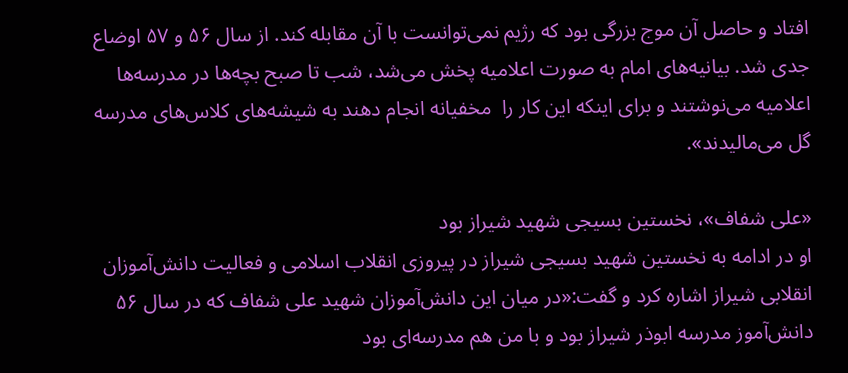افتاد و حاصل آن موج بزرگی بود که رژیم نمی‌توانست با آن مقابله کند. از سال ۵۶ و ۵۷ اوضاع جدی شد. بیانیه‌های امام به صورت اعلامیه پخش می‌شد، شب تا صبح بچه‌ها در مدرسه‌ها اعلامیه می‌نوشتند و برای اینکه این کار را  مخفیانه انجام دهند به شیشه‌های کلاس‌های مدرسه گل می‌مالیدند».

«علی شفاف»، نخستین بسیجی شهید شیراز بود
او در ادامه به نخستین شهید بسیجی شیراز در پیروزی انقلاب اسلامی و فعالیت دانش‌آموزان انقلابی شیراز اشاره کرد و گفت:«در میان این دانش‌آموزان شهید علی شفاف که در سال ۵۶ دانش‌آموز مدرسه ابوذر شیراز بود و با من هم مدرسه‌ای بود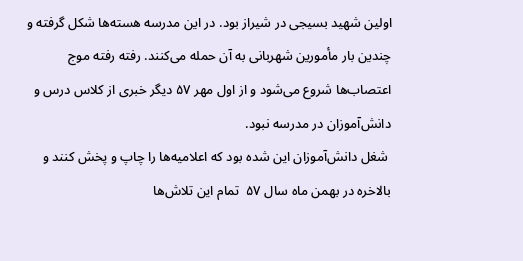اولین شهید بسیجی در شیراز بود. در این مدرسه هسته‌ها شکل گرفته و چندین بار مأمورین شهربانی به آن حمله می‌کنند. رفته رفته موج اعتصاب‌ها شروع می‌شود و از اول مهر ۵۷ دیگر خبری از کلاس درس و دانش‌آموزان در مدرسه نبود.
 شغل دانش‌آموزان این شده بود که اعلامیه‌ها را چاپ و پخش کنند و بالاخره در بهمن ماه سال ۵۷  تمام این تلاش‌ها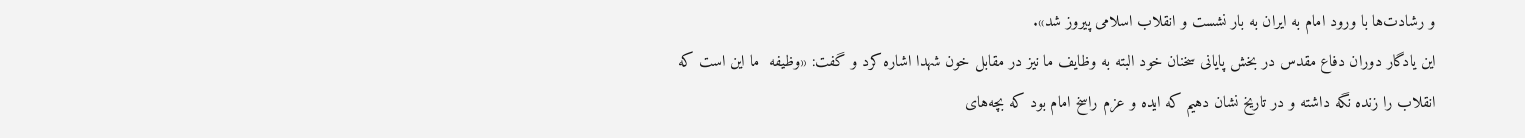و رشادت‌ها با ورود امام به ایران به بار نشست و انقلاب اسلامی پیروز شد».
این یادگار دوران دفاع مقدس در بخش پایانی سخنان خود البته به وظایف ما نیز در مقابل خون شهدا اشاره کرد و گفت: «وظیفه  ما این است که انقلاب را زنده نگه داشته و در تاریخ نشان دهیم که ایده و عزم راسخ امام بود که بچه‌های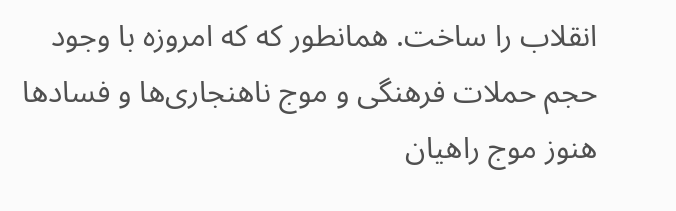انقلاب را ساخت. همانطور که که امروزه با وجود حجم حملات فرهنگی و موج ناهنجاری‌ها و فسادها هنوز موج راهیان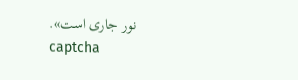نور جاری است».
captcha